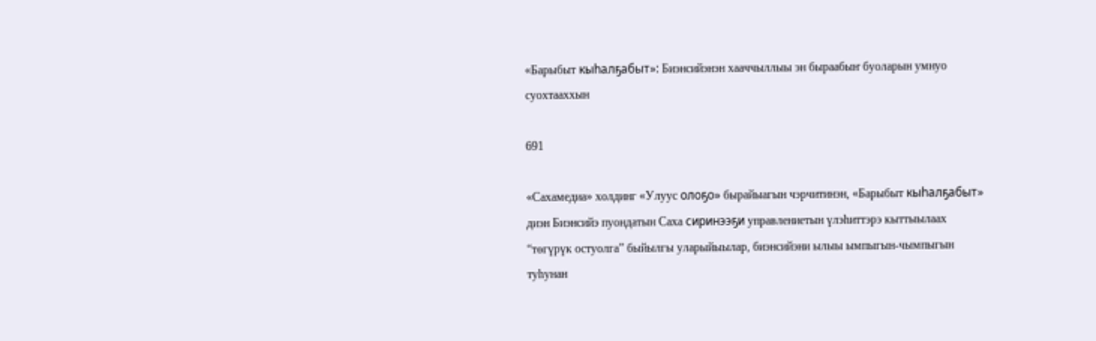«Барыбыт кыһалҕабыт»: Биэнсийэнэн хааччыллыы эн быраабыҥ буоларын умнуо суохтааххын

691

«Сахамедиа» холдинг «Улуус олоҕо» бырайыагын чэрчитинэн, «Барыбыт кыһалҕабыт» диэн Биэнсийэ пуондатын Саха сиринээҕи управлениетын үлэһиттэрэ кыттыылаах “төгүрүк остуолга” быйылгы уларыйыылар, биэнсийэни ылыы ымпыгын-чымпыгын туһунан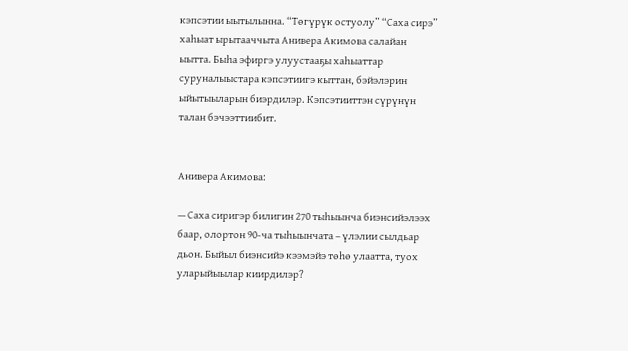кэпсэтии ыытылынна. “Төгүрүк остуолу” “Саха сирэ” хаһыат ырытааччыта Анивера Акимова салайан ыытта. Быһа эфиргэ улуустааҕы хаһыаттар суруналыыстара кэпсэтиигэ кыттан, бэйэлэрин ыйытыыларын биэрдилэр. Кэпсэтииттэн сүрүнүн талан бэчээттиибит.


Анивера Акимова:

— Саха сиригэр билигин 270 тыһыынча биэнсийэлээх баар, олортон 90-ча тыһыынчата – үлэлии сылдьар дьон. Быйыл биэнсийэ кээмэйэ төһө улаатта, туох уларыйыылар киирдилэр?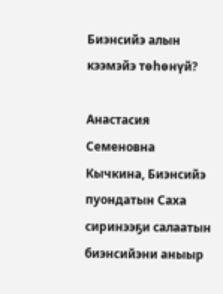Биэнсийэ алын кээмэйэ төһөнүй?

Анастасия Семеновна Кычкина, Биэнсийэ пуондатын Саха сиринээҕи салаатын биэнсийэни аныыр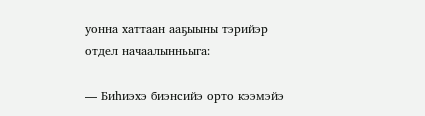уонна хаттаан ааҕыыны тэрийэр отдел начаалынньыга:

— Биһиэхэ биэнсийэ орто кээмэйэ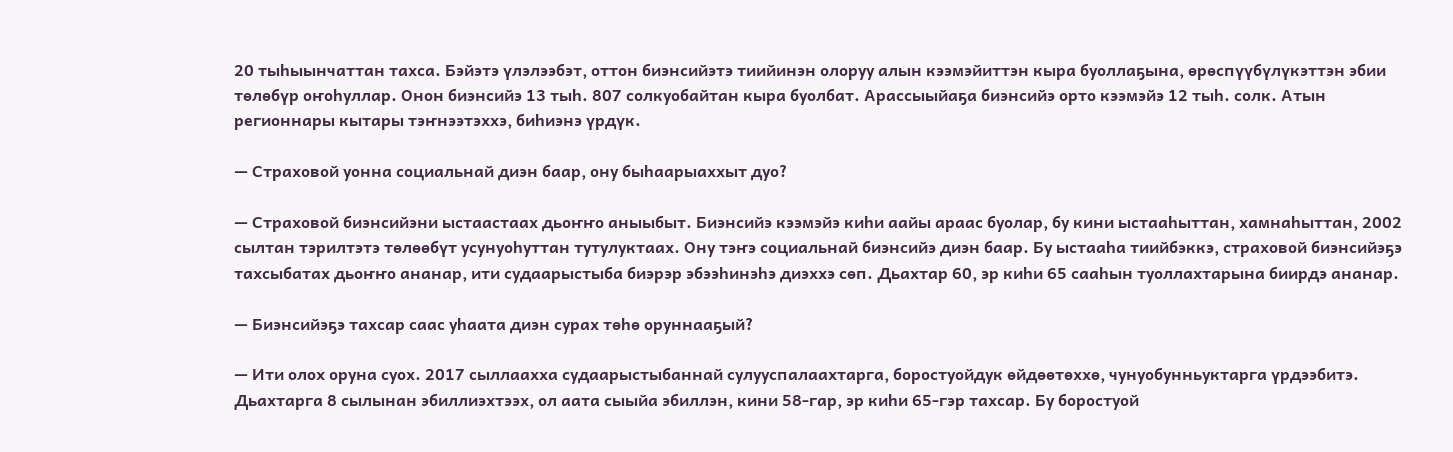20 тыһыынчаттан тахса. Бэйэтэ үлэлээбэт, оттон биэнсийэтэ тиийинэн олоруу алын кээмэйиттэн кыра буоллаҕына, өрөспүүбүлүкэттэн эбии төлөбүр оҥоһуллар. Онон биэнсийэ 13 тыһ. 807 солкуобайтан кыра буолбат. Арассыыйаҕа биэнсийэ орто кээмэйэ 12 тыһ. солк. Атын регионнары кытары тэҥнээтэххэ, биһиэнэ үрдүк.

— Страховой уонна социальнай диэн баар, ону быһаарыаххыт дуо?

— Страховой биэнсийэни ыстаастаах дьоҥҥо аныыбыт. Биэнсийэ кээмэйэ киһи аайы араас буолар, бу кини ыстааһыттан, хамнаһыттан, 2002 сылтан тэрилтэтэ төлөөбүт усунуоһуттан тутулуктаах. Ону тэҥэ социальнай биэнсийэ диэн баар. Бу ыстааһа тиийбэккэ, страховой биэнсийэҕэ тахсыбатах дьоҥҥо ананар, ити судаарыстыба биэрэр эбээһинэһэ диэххэ сөп. Дьахтар 60, эр киһи 65 сааһын туоллахтарына биирдэ ананар.

— Биэнсийэҕэ тахсар саас уһаата диэн сурах төһө оруннааҕый?

— Ити олох оруна суох. 2017 сыллаахха судаарыстыбаннай сулууспалаахтарга, боростуойдук өйдөөтөххө, чунуобунньуктарга үрдээбитэ. Дьахтарга 8 сылынан эбиллиэхтээх, ол аата сыыйа эбиллэн, кини 58-гар, эр киһи 65-гэр тахсар. Бу боростуой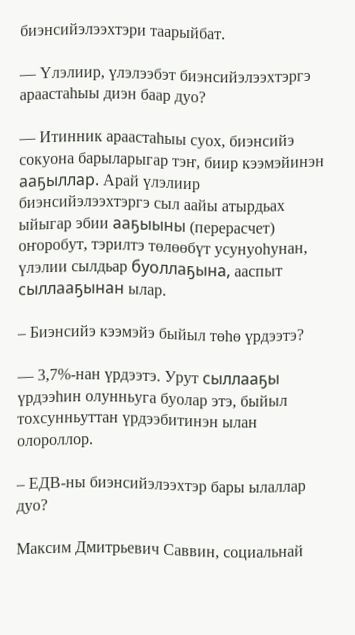биэнсийэлээхтэри таарыйбат.

— Үлэлиир, үлэлээбэт биэнсийэлээхтэргэ араастаһыы диэн баар дуо?

— Итинник араастаһыы суох, биэнсийэ сокуона барыларыгар тэҥ, биир кээмэйинэн ааҕыллар. Арай үлэлиир биэнсийэлээхтэргэ сыл аайы атырдьах ыйыгар эбии ааҕыыны (перерасчет) оҥоробут, тэрилтэ төлөөбүт усунуоһунан, үлэлии сылдьар буоллаҕына, ааспыт сыллааҕынан ылар.

– Биэнсийэ кээмэйэ быйыл төһө үрдээтэ?

— 3,7%-нан үрдээтэ. Урут сыллааҕы үрдээһин олунньуга буолар этэ, быйыл тохсунньуттан үрдээбитинэн ылан олороллор.

– ЕДВ-ны биэнсийэлээхтэр бары ылаллар дуо?

Максим Дмитрьевич Саввин, социальнай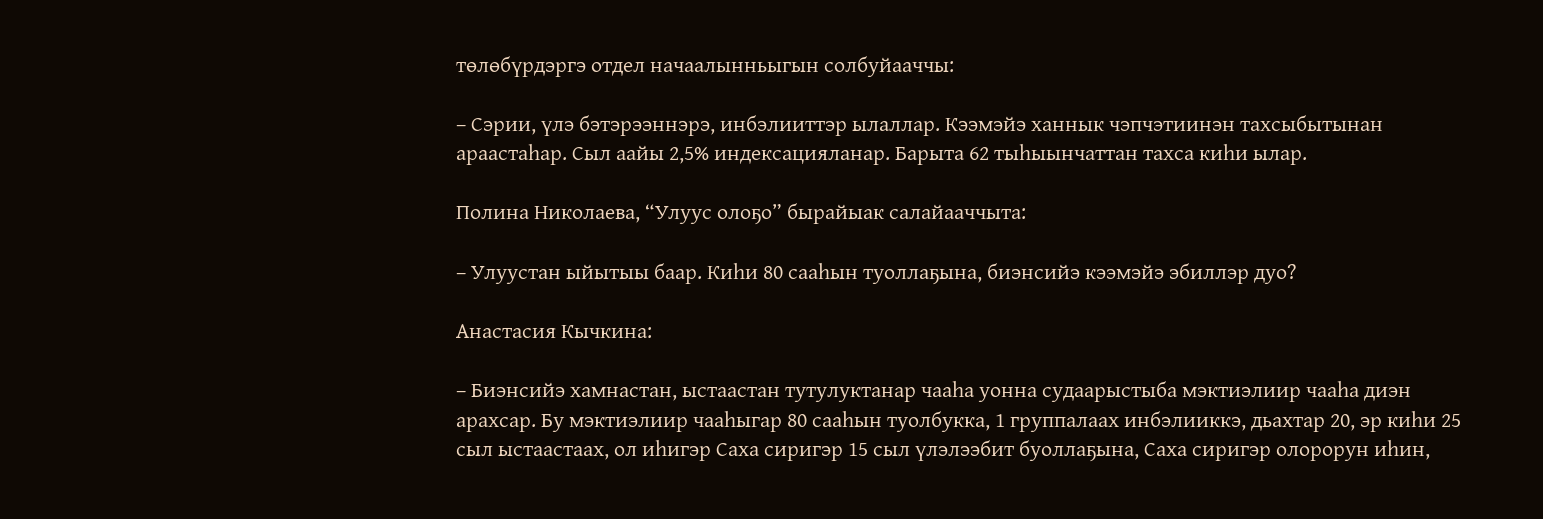төлөбүрдэргэ отдел начаалынньыгын солбуйааччы:

– Сэрии, үлэ бэтэрээннэрэ, инбэлииттэр ылаллар. Кээмэйэ ханнык чэпчэтиинэн тахсыбытынан араастаһар. Сыл аайы 2,5% индексацияланар. Барыта 62 тыһыынчаттан тахса киһи ылар.

Полина Николаева, “Улуус олоҕо” бырайыак салайааччыта:

– Улуустан ыйытыы баар. Киһи 80 сааһын туоллаҕына, биэнсийэ кээмэйэ эбиллэр дуо?

Анастасия Кычкина:

– Биэнсийэ хамнастан, ыстаастан тутулуктанар чааһа уонна судаарыстыба мэктиэлиир чааһа диэн арахсар. Бу мэктиэлиир чааһыгар 80 сааһын туолбукка, 1 группалаах инбэлииккэ, дьахтар 20, эр киһи 25 сыл ыстаастаах, ол иһигэр Саха сиригэр 15 сыл үлэлээбит буоллаҕына, Саха сиригэр олорорун иһин,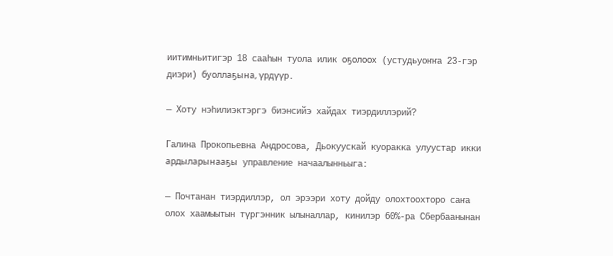иитимньитигэр 18 сааһын туола илик оҕолоох (устудьуоҥҥа 23-гэр диэри) буоллаҕына, үрдүүр.

— Хоту нэһилиэктэргэ биэнсийэ хайдах тиэрдиллэрий?

Галина Прокопьевна Андросова, Дьокуускай куоракка улуустар икки ардыларынааҕы управление начаалынньыга:

— Почтанан тиэрдиллэр, ол эрээри хоту дойду олохтоохторо саҥа олох хаамыытын түргэнник ылыналлар, кинилэр 60%-ра Сбербаанынан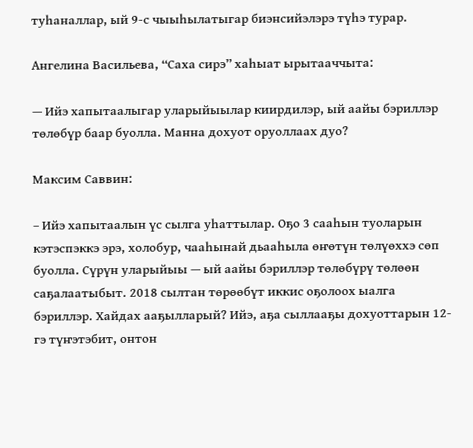туһаналлар, ый 9-с чыыһылатыгар биэнсийэлэрэ түһэ турар.

Ангелина Васильева, “Саха сирэ” хаһыат ырытааччыта:

— Ийэ хапытаалыгар уларыйыылар киирдилэр, ый аайы бэриллэр төлөбүр баар буолла. Манна дохуот оруоллаах дуо?

Максим Саввин:

– Ийэ хапытаалын үс сылга уһаттылар. Оҕо 3 сааһын туоларын кэтэспэккэ эрэ, холобур, чааһынай дьааһыла өҥөтүн төлүөххэ сөп буолла. Сүрүн уларыйыы — ый аайы бэриллэр төлөбүрү төлөөн саҕалаатыбыт. 2018 сылтан төрөөбүт иккис оҕолоох ыалга бэриллэр. Хайдах ааҕылларый? Ийэ, аҕа сыллааҕы дохуоттарын 12-гэ түҥэтэбит, онтон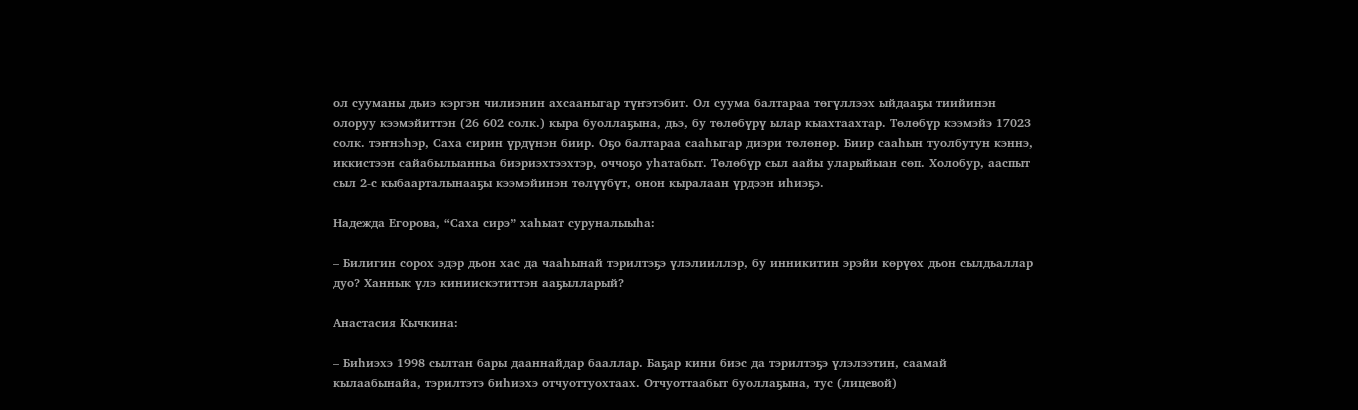ол сууманы дьиэ кэргэн чилиэнин ахсааныгар түҥэтэбит. Ол суума балтараа төгүллээх ыйдааҕы тиийинэн олоруу кээмэйиттэн (26 602 солк.) кыра буоллаҕына, дьэ, бу төлөбүрү ылар кыахтаахтар. Төлөбүр кээмэйэ 17023 солк. тэҥнэһэр, Саха сирин үрдүнэн биир. Оҕо балтараа сааһыгар диэри төлөнөр. Биир сааһын туолбутун кэннэ, иккистээн сайабылыанньа биэриэхтээхтэр, оччоҕо уһатабыт. Төлөбүр сыл аайы уларыйыан сөп. Холобур, ааспыт сыл 2-с кыбаарталынааҕы кээмэйинэн төлүүбүт, онон кыралаан үрдээн иһиэҕэ.

Надежда Егорова, “Саха сирэ” хаһыат суруналыыһа:

– Билигин сорох эдэр дьон хас да чааһынай тэрилтэҕэ үлэлииллэр, бу инникитин эрэйи көрүөх дьон сылдьаллар дуо? Ханнык үлэ киниискэтиттэн ааҕылларый?

Анастасия Кычкина:

– Биһиэхэ 1998 сылтан бары дааннайдар бааллар. Баҕар кини биэс да тэрилтэҕэ үлэлээтин, саамай кылаабынайа, тэрилтэтэ биһиэхэ отчуоттуохтаах. Отчуоттаабыт буоллаҕына, тус (лицевой)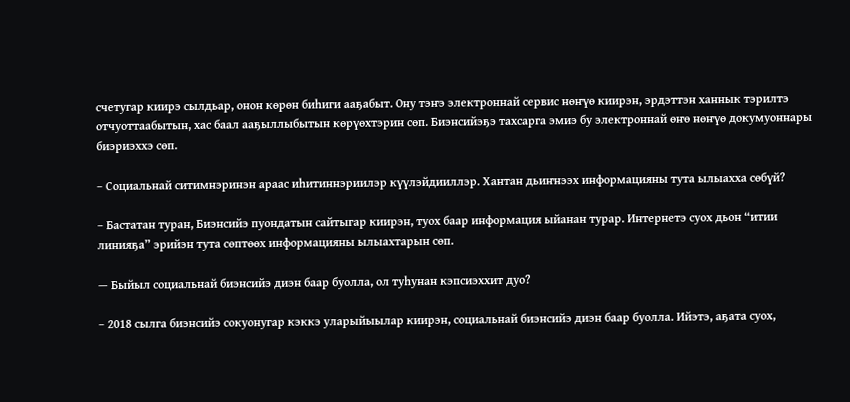счетугар киирэ сылдьар, онон көрөн биһиги ааҕабыт. Ону тэҥэ электроннай сервис нөҥүө киирэн, эрдэттэн ханнык тэрилтэ отчуоттаабытын, хас баал ааҕыллыбытын көрүөхтэрин сөп. Биэнсийэҕэ тахсарга эмиэ бу электроннай өҥө нөҥүө докумуоннары биэриэххэ сөп.

– Социальнай ситимнэринэн араас иһитиннэриилэр күүлэйдииллэр. Хантан дьиҥнээх информацияны тута ылыахха сөбүй?

– Бастатан туран, Биэнсийэ пуондатын сайтыгар киирэн, туох баар информация ыйанан турар. Интернетэ суох дьон “итии линияҕа” эрийэн тута сөптөөх информацияны ылыахтарын сөп.

— Быйыл социальнай биэнсийэ диэн баар буолла, ол туһунан кэпсиэххит дуо?

– 2018 сылга биэнсийэ сокуонугар кэккэ уларыйыылар киирэн, социальнай биэнсийэ диэн баар буолла. Ийэтэ, аҕата суох,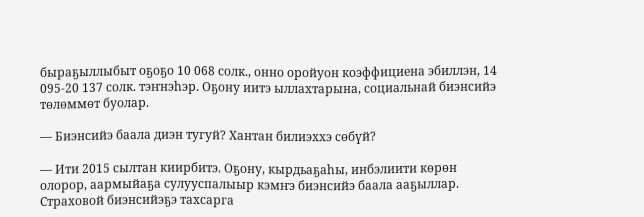быраҕыллыбыт оҕоҕо 10 068 солк., онно оройуон коэффициена эбиллэн, 14 095-20 137 солк. тэҥнэһэр. Оҕону иитэ ыллахтарына, социальнай биэнсийэ төлөммөт буолар.

— Биэнсийэ баала диэн тугуй? Хантан билиэххэ сөбүй?

— Ити 2015 сылтан киирбитэ. Оҕону, кырдьаҕаһы, инбэлиити көрөн олорор, аармыйаҕа сулууспалыыр кэмҥэ биэнсийэ баала ааҕыллар. Страховой биэнсийэҕэ тахсарга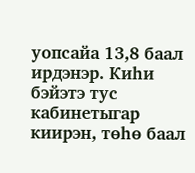уопсайа 13,8 баал ирдэнэр. Киһи бэйэтэ тус кабинетыгар киирэн, төһө баал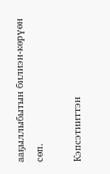ааҕыллыбытын билиэн-көрүөн сөп.

Кэпсэтииттэн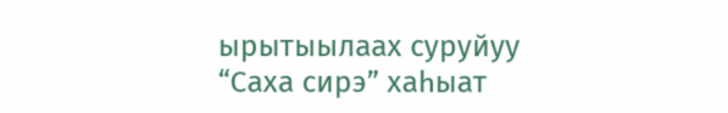ырытыылаах суруйуу “Саха сирэ” хаһыат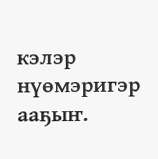кэлэр нүөмэригэр ааҕыҥ.